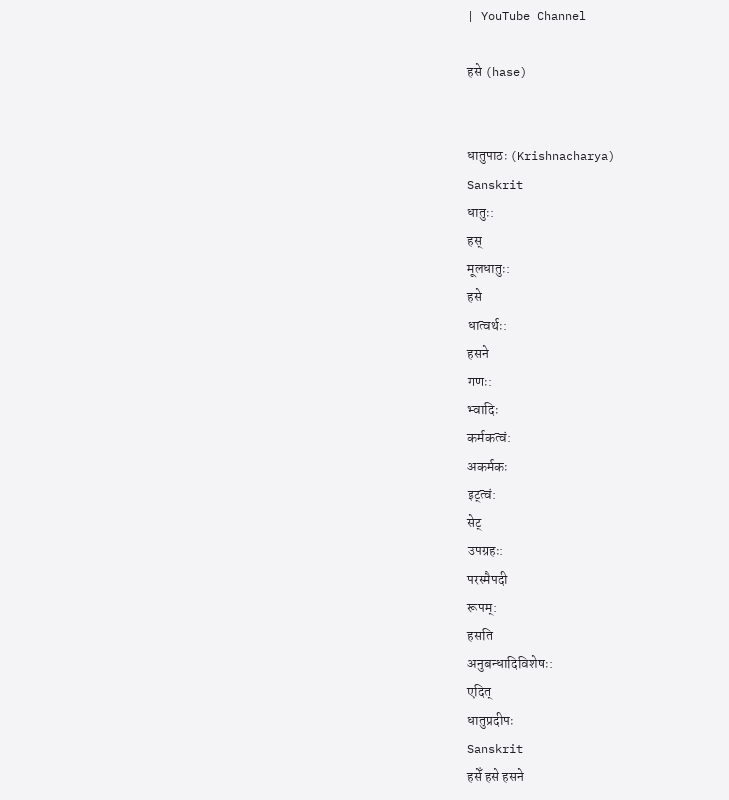| YouTube Channel

हसे (hase)


धातुपाठः (Krishnacharya)
Sanskrit
धातुः:
हस्
मूलधातुः:
हसे
धात्वर्थः:
हसने
गणः:
भ्वादिः
कर्मकत्वं:
अकर्मकः
इट्त्वं:
सेट्
उपग्रहः:
परस्मैपदी
रूपम्:
हसति
अनुबन्धादिविशेषः:
एदित्
धातुप्रदीपः
Sanskrit
हसेँ हसे हसने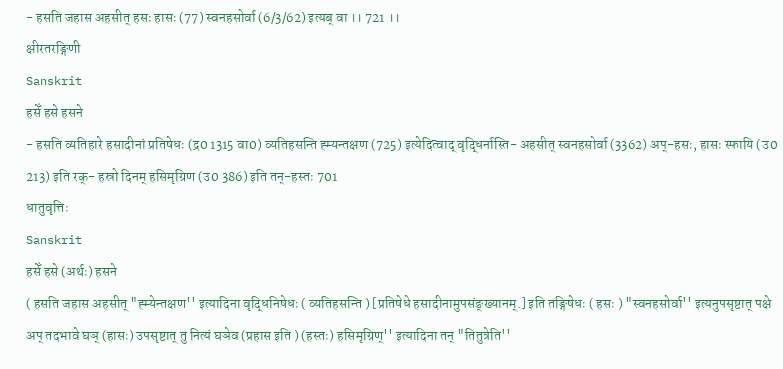- हसति जहास अहसीत् हसः हासः (77) स्वनहसोर्वा (6/3/62) इत्यब् वा ।। 721 ।।
क्षीरतरङ्गिणी
Sanskrit
हसेँ हसे हसने
- हसति व्यतिहारे हसादीनां प्रतिषेधः (द्र0 1315 वा0) व्यतिहसन्ति ह्म्यन्तक्षण (725) इत्येदित्वाद् वृद्धिर्नास्ति- अहसीत् स्वनहसोर्वा (3362) अप्-हसः, हासः स्फायि (उ0 213) इति रक्- हस्रो दिनम् हसिमृग्रिण (उ0 386) इति तन्-हस्तः 701
धातुवृत्तिः
Sanskrit
हसेँ हसे (अर्थः) हसने
( हसति जहास अहसीत् "ह्म्येन्तक्षण'' इत्यादिना वृद्धिनिषेधः ( व्यतिहसन्ति ) [प्रतिषेधे हसादीनामुपसंङ्ख्यानम्.] इति तङ्गिषेधः ( हसः ) "स्वनहसोर्वा'' इत्यनुपसृष्टात् पक्षे अप् तदभावे घञ् (हासः) उपसृष्टात् तु नित्यं घञेव (प्रहास इति ) (हस्तः) हसिमृग्रिण्'' इत्यादिना तन् "तितुत्रेति''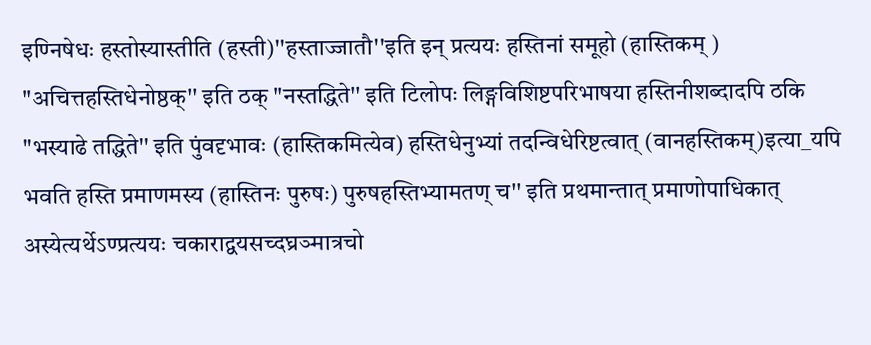इण्निषेधः हस्तोस्यास्तीति (हस्ती)''हस्ताज्जातौ''इति इन् प्रत्ययः हस्तिनां समूहो (हास्तिकम् ) "अचित्तहस्तिधेनोष्ठक्'' इति ठक् "नस्तद्धिते'' इति टिलोपः लिङ्गविशिष्टपरिभाषया हस्तिनीशब्दादपि ठकि "भस्याढे तद्धिते'' इति पुंवदृभावः (हास्तिकमित्येव) हस्तिधेनुभ्यां तदन्विधेरिष्टत्वात् (वानहस्तिकम्)इत्या_यपि भवति हस्ति प्रमाणमस्य (हास्तिनः पुरुषः) पुरुषहस्तिभ्यामतण् च'' इति प्रथमान्तात् प्रमाणोपाधिकात् अस्येत्यर्थेऽण्प्रत्ययः चकाराद्वयसच्दघ्रञ्मात्रचो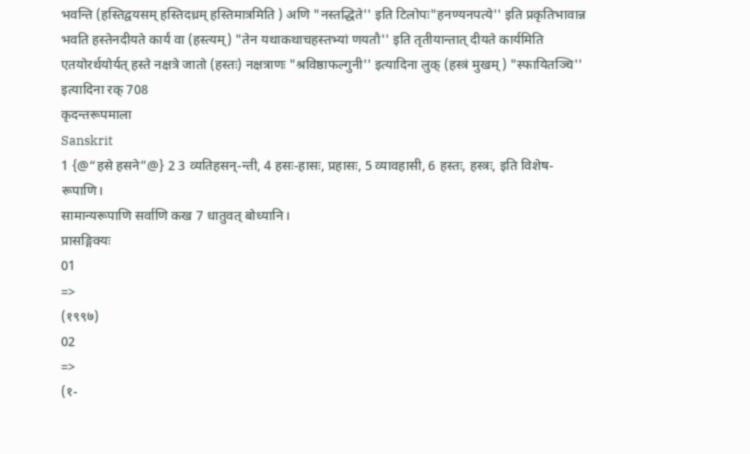भवन्ति (हस्तिद्वयसम् हस्तिदध्रम् हस्तिमात्रमिति ) अणि "नस्तद्धिते'' इति टिलोपः"हनण्यनपत्ये'' इति प्रकृतिभावान्न भवति हस्तेनदीयते कार्यं वा (हस्त्यम्) "तेन यथाकथाचहस्तभ्यां णयतौ'' इति तृतीयान्तात् दीयते कार्यमिति एतयोरर्थयोर्यत् हस्ते नक्षत्रे जातो (हस्तः) नक्षत्राणः "श्रविष्ठाफल्गुनी'' इत्यादिना लुक् (हस्त्रं मुखम् ) "स्फायितञ्चि'' इत्यादिना रक् 708
कृदन्तरूपमाला
Sanskrit
1 {@“हसे हसने”@} 2 3 व्यतिहसन्-न्ती, 4 हसः-हासः, प्रहासः, 5 व्यावहासी, 6 हस्तः, हस्त्रः, इति विशेष- रूपाणि।
सामान्यरूपाणि सर्वाणि कख 7 धातुवत् बोध्यानि।
प्रासङ्गिक्यः
01
=>
(१९९७)
02
=>
(१-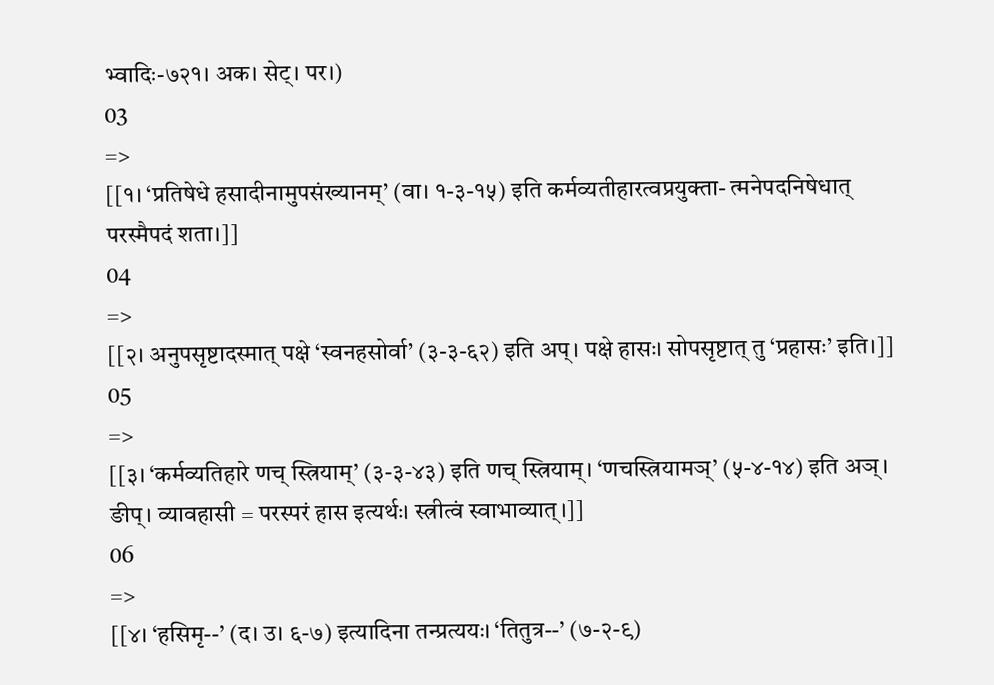भ्वादिः-७२१। अक। सेट्। पर।)
03
=>
[[१। ‘प्रतिषेधे हसादीनामुपसंख्यानम्’ (वा। १-३-१५) इति कर्मव्यतीहारत्वप्रयुक्ता- त्मनेपदनिषेधात् परस्मैपदं शता।]]
04
=>
[[२। अनुपसृष्टादस्मात् पक्षे ‘स्वनहसोर्वा’ (३-३-६२) इति अप्। पक्षे हासः। सोपसृष्टात् तु ‘प्रहासः’ इति।]]
05
=>
[[३। ‘कर्मव्यतिहारे णच् स्त्रियाम्’ (३-३-४३) इति णच् स्त्रियाम्। ‘णचस्त्रियामञ्’ (५-४-१४) इति अञ्। ङीप्। व्यावहासी = परस्परं हास इत्यर्थः। स्त्रीत्वं स्वाभाव्यात्।]]
06
=>
[[४। ‘हसिमृ--’ (द। उ। ६-७) इत्यादिना तन्प्रत्ययः। ‘तितुत्र--’ (७-२-९)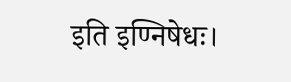इति इण्निषेधः।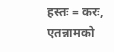हस्तः = करः, एतन्नामको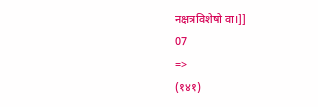नक्षत्रविशेषो वा।]]
07
=>
(१४१)